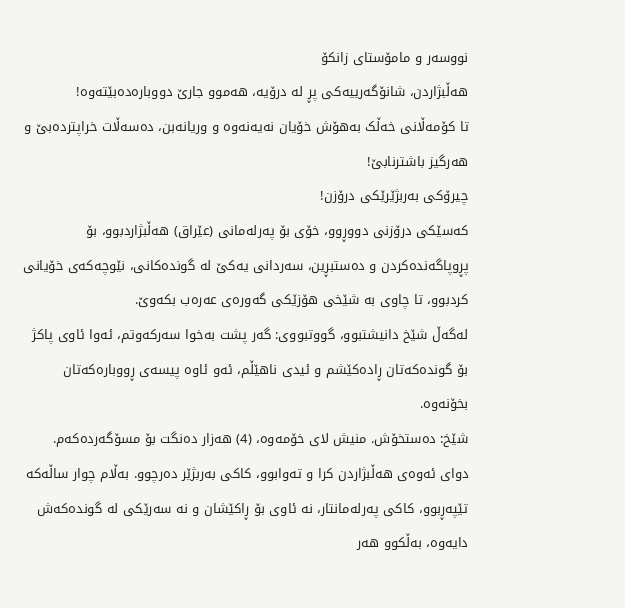نووسەر و مامۆستای زانکۆ
هەڵبژاردن، شانۆگەرییەكی پڕ لە درۆیە، هەموو جارێ دووبارەدەبێتەوە!
تا کۆمەڵانی خەڵک بەهۆش خۆیان نەیەنەوە و وریانەبن، دەسەڵات خراپتردەبێ و هەرگیز باشترنابێ!
چیرۆکی بەربژێرێکی درۆزن!
كەسێکی درۆزنی دووڕوو، خۆی بۆ پەرلەمانی (عێراق) هەڵبژاردبوو، بۆ پڕوپاگەندەکردن و دەستبڕین، سەردانی یەكێ لە گوندەكانی، نێوچەکەی خۆیانی کردبوو، تا چاوی بە شێخی هۆزێکی گەورەی عەرەب بكەوێ.
لەگەڵ شێخ دانیشتبوو، گووتبووی: گەر پشت بەخوا سەركەوتم، ئەوا ئاوی پاكژ بۆ گوندەكەتان ڕادەكێشم و ئیدی ناهێڵم، ئەو ئاوە پیسەی ڕووبارەکەتان بخۆنەوە.
شێخ: دەستخۆش. منیش لای خۆمەوە، (4) هەزار دەنگت بۆ مسۆگەردەكەم.
دوای ئەوەی هەڵبژاردن كرا و تەوابوو، كاكی بەربژێر دەرچوو. بەڵام چوار ساڵەکە تێپەڕبوو، كاكی پەرلەمانتار، نە ئاوی بۆ ڕاکێشان و نە سەرێکی لە گوندەکەش دایەوە، بەڵکوو هەر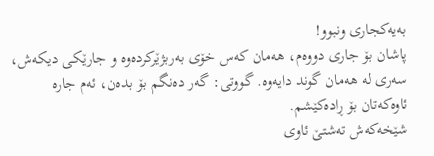بەیەکجاری ونبوو!
پاشان بۆ جاری دووەم، هەمان کەس خۆی بەربژێرکردەوە و جارێکی دیکەش، سەری لە هەمان گوند دایەوە. گووتی: گەر دەنگم بۆ بدەن، ئەم جارە ئاوەکەتان بۆ ڕادەكێشم.
شێخەكەش تەشتێ ئاوی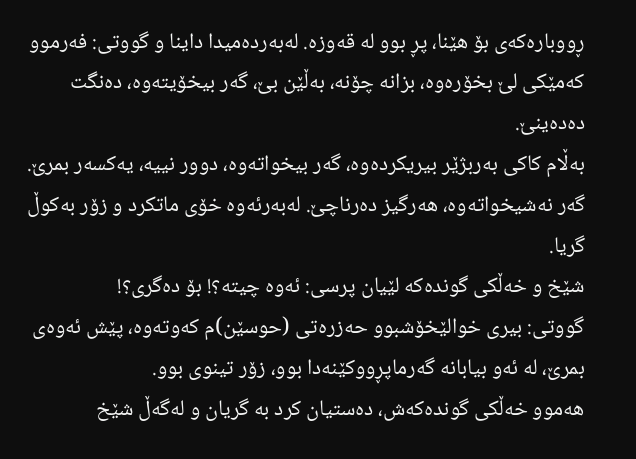ڕووبارەكەی بۆ هێنا، پڕ بوو لە قەوزە. لەبەردەمیدا داینا و گووتی: فەرموو کەمێکی لێ بخۆرەوە، بزانە چۆنە، بەڵێن بێ، گەر بیخۆیتەوە، دەنگت دەدەینێ.
بەڵام كاكی بەربژێر بیریكردەوە، گەر بیخواتەوە، دوور نییە، یەكسەر بمرێ. گەر نەشیخواتەوە، هەرگیز دەرناچێ. لەبەرئەوە خۆی ماتکرد و زۆر بەكوڵ گریا.
شێخ و خەڵكی گوندەکە لێیان پرسی: ئەوە چیتە؟! بۆ دەگری؟!
گووتی: بیری خوالێخۆشبوو حەزرەتی (حوسێن)م كەوتەوە، پێش ئەوەی بمرێ، لە ئەو بیابانە گەرماپڕووکێنەدا بوو، زۆر تینوی بوو.
هەموو خەڵكی گوندەکەش، دەستیان كرد بە گریان و لەگەڵ شێخ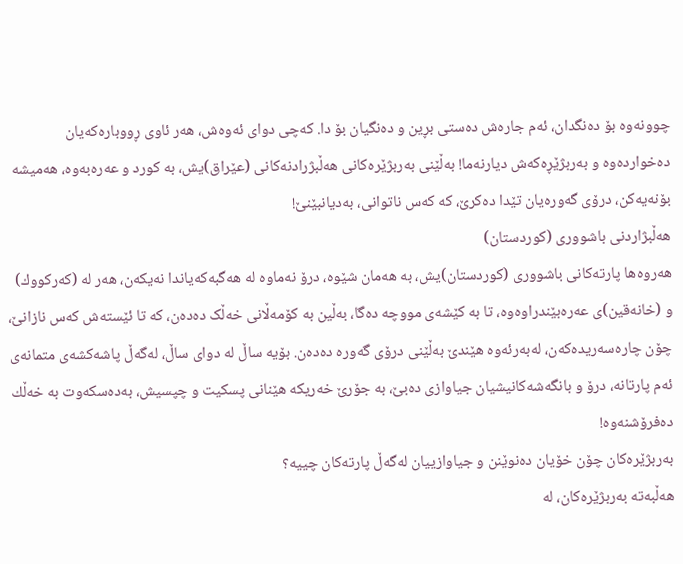چوونەوە بۆ دەنگدان، ئەم جارەش دەستی بڕین و دەنگیان بۆ دا. کەچی دوای ئەوەش، هەر ئاوی ڕووبارەکەیان دەخواردەوە و بەربژێڕەکەش دیارنەما! بەڵێنی بەربژێرەکانی هەڵبژرادنەكانی (عێراق)یش، بە کورد و عەرەبەوە، هەمیشە بۆنەیەكن، درۆی گەورەیان تێدا دەکرێ، كە كەس ناتوانی، بەدیانبێنێ!
هەڵبژاردنی باشووری (کوردستان)
هەروەها پارتەکانی باشووری (کوردستان)یش، بە هەمان شێوە، درۆ نەماوە لە هەگبەکەیاندا نەیكەن، هەر لە (كەركووك) و (خانەقین)ی عەرەبێندراوەوە، تا بە کێشەی مووچە دەگا، بەڵین بە کۆمەڵانی خەڵک دەدەن، كە تا ئێستەش كەس نازانێ، چۆن چارەسەریدەکەن، لەبەرئەوە هێندێ بەڵێنی درۆی گەورە دەدەن. بۆیە ساڵ لە دوای ساڵ، لەگەڵ پاشەكشەی متمانەی ئەم پارتانە، درۆ و بانگەشەكانیشیان جیاوازی دەبێ، بە جۆرێ خەریكە هێنانی پسكیت و چپسیش، بەدەسكەوت بە خەڵك دەفرۆشنەوە!
بەربژێرەكان چۆن خۆیان دەنوێنن و جیاوازییان لەگەڵ پارتەکان چییە؟
هەڵبەتە بەربژێرەكان، لە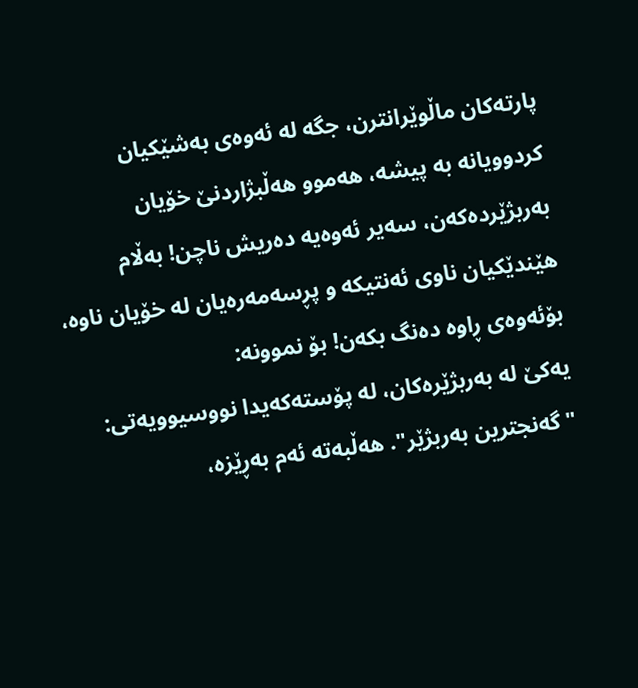پارتەكان ماڵوێرانترن، جگە لە ئەوەی بەشێكیان كردوویانە بە پیشە، هەموو هەڵبژاردنێ خۆیان بەربژێردەكەن، سەیر ئەوەیە دەریش ناچن! بەڵام هێندێكیان ناوی ئەنتیكە و پڕسەمەرەیان لە خۆیان ناوە، بۆئەوەی ڕاوە دەنگ بکەن! بۆ نموونە:
یەكێ لە بەربژێرەكان، لە پۆستەكەیدا نووسیوویەتی: "گەنجترین بەربژێر". هەڵبەتە ئەم بەڕێزە،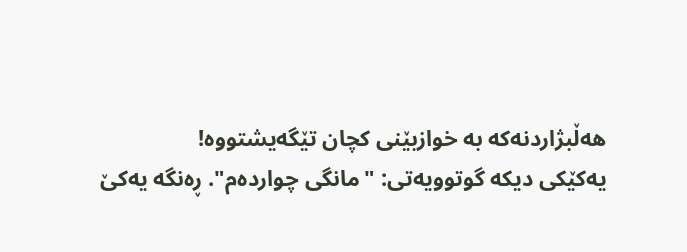هەڵبژاردنەكە بە خوازبێنی كچان تێگەیشتووە!
یەكێكی دیكە گوتوویەتی: "مانگی چواردەم". ڕەنگە یەكێ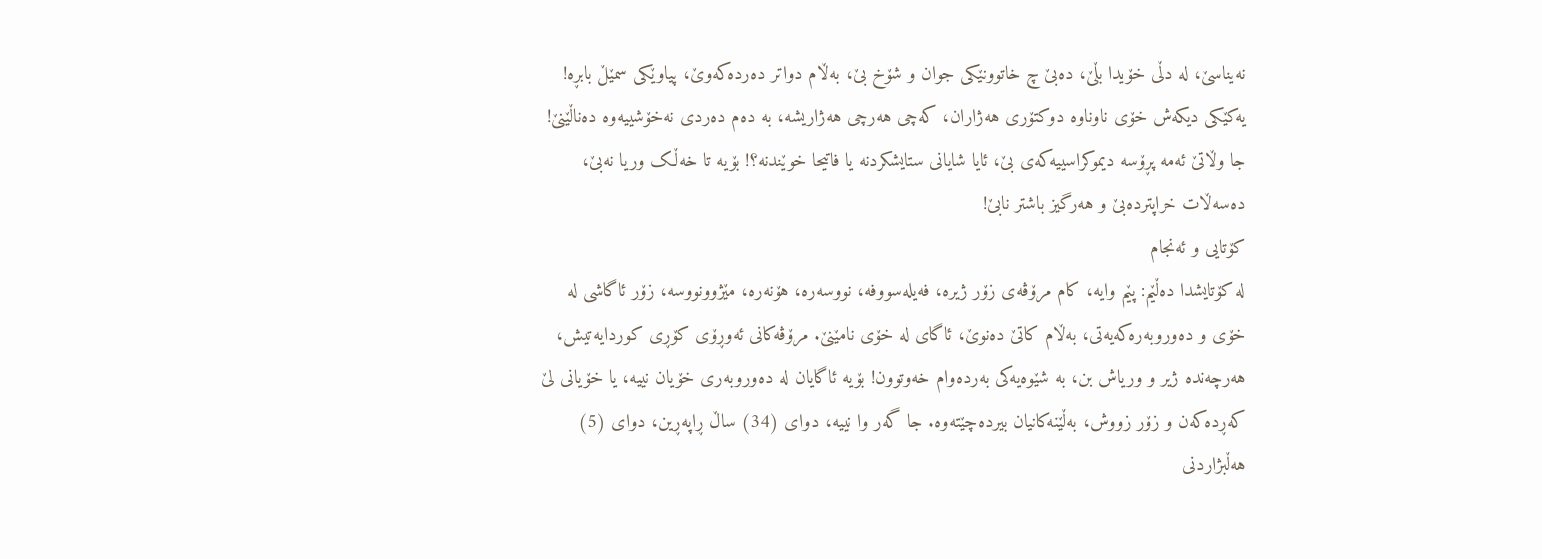نەیناسێ، لە دڵی خۆیدا بڵێ، دەبێ چ خاتوونێكی جوان و شۆخ بێ، بەڵام دواتر دەردەكەوێ، پیاوێکی سمێڵ بابڕە!
یەكێكی دیكەش خۆی ناوناوە دوكتۆری هەژاران، کەچی هەرچی هەژاریشە، بە دەم دەردی نەخۆشییەوە دەناڵێنێ!
جا وڵاتێ ئەمە پڕۆسە دیموكراسییەكەی بێ، ئایا شایانی ستایشکردنە یا فاتیحا خوێندنە؟! بۆیە تا خەڵک وریا نەبێ، دەسەڵات خراپتردەبێ و هەرگیز باشتر نابێ!
کۆتایی و ئەنجام
لە کۆتایشدا دەڵێم: پێم وایە، کام مرۆڤەی زۆر ژیرە، فەیلەسووفە، نووسەرە، هۆنەرە، مێژوونووسە، زۆر ئاگاشی لە خۆی و دەوروبەرەکەیەتی، بەڵام کاتێ دەنوێ، ئاگای لە خۆی نامێنێ. مرۆڤەکانی ئەوڕۆی کۆڕی کوردایەتیش، هەرچەندە ژیر و وریاش بن، بە شێوەیەکی بەردەوام خەوتوون! بۆیە ئاگایان لە دەوروبەری خۆیان نییە، یا خۆیانی لێ کەڕدەکەن و زۆر زووش، بەڵێنەکانیان بیردەچێتەوە. جا گەر وا نییە، دوای (34) ساڵ ڕاپەڕین، دوای (5) هەڵبژاردنی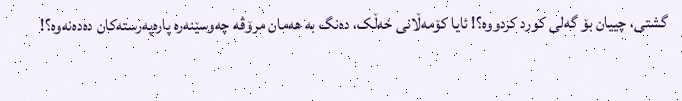گشتی، چییان بۆ گەلی کورد کردووە؟! ئایا کۆمەڵانی خەڵک، دەنگ بە هەمان مرۆڤە چەوسێنەرە پارەپەرستەکان دەدەنەوە؟!